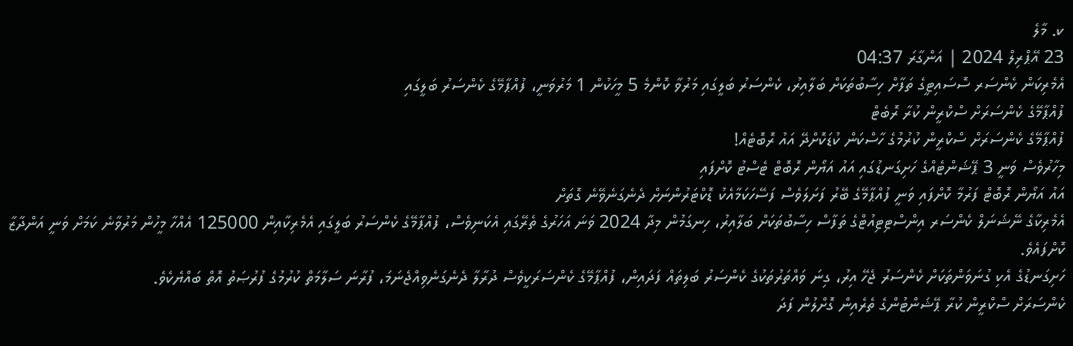ކ. މާލެ
23 އޭޕްރިލް 2024 | އަންގާރަ 04:37
އެމެރިކަން ކެންސަރ ސޮސައިޓީގެ ތަފާށް ހިސާބުތަކަށް ބަލާއިރު، ކެންސަރު ބަލީގައި މަރުވާ ކޮންމެ 5 މީހަކުން 1 މަރުވަނީ، ފުއްޕާމޭގެ ކެންސަރު ބަލީގައި
ފުއްޕާމޭގެ ކެންސަރަށް ސްކްރީން ކުރާ ރޮބެޓް
ފުއްޕާމޭގެ ކެންސަރަށް ސްކްރީން ކުރުމުގެ ހާސްކަން ކުޑަކޮށްދޭ އައު ރޮބޮޓެއް!
މިހާރުވެސް ވަނީ 3 ޕޭޝަންޓެއްގެ ހަށިގަނޑުގައި އައު އަޔޯން ރޮބޮޓް ޓެސްޓު ކޮށްފައި
އައު އަޔޯން ރޮބޮޓް ފަރުމާ ކޮށްފައި ވަނީ ފުއްޕާމޭގެ ބޭރު ފަށަލަވެސް ފަސޭހަކަމާއެކު ޑޮކްޓަރުންނަށް ދެނެގަނެވޭނެ ގޮތަށް
އެމެރިކާގެ ނޭޝަނަލް ކެންސަރ އިންސްޓިޓިއުޓްގެ ތަފާސް ހިސާބުތަކަށް ބަލާއިރު، ހިނގަމުން މިދާ 2024 ވަނަ އަހަރުގެ ތެރޭގައި އެކަނިވެސް، ފުއްޕާމޭގެ ކެންސަރު ބަލީގައި އެމެރިކާއިން 125000 އެއްހާ މީހުން މަރުވާނެ ކަމަށް ވަނީ އަންދާޒާ ކޮށްފައެވެ.
ހަށިގަނޑުގެ އެކި ގުނަވަންތަކަށް ކެންސަރު ޖެހޭ އިރު، ގިނަ ވައްތަރުތަކުގެ ކެންސަރު ބަލިތައް ފަދައިން، ފުއްޕާމޭގެ ކެންސަރަކީވެސް ދުރާލާ ދެނެގަނެވިއްޖެނަމަ، ފުރާނަ ސަލާމަތް ކުރުމުގެ ފުރުޞަތު އޮތް ބައްޔެކެވެ.
ކެންސަރަށް ސްކްރީން ކުރާ ޕޭޝަންޓުންގެ ތެރެއިން ގޮށްލުން ފަދަ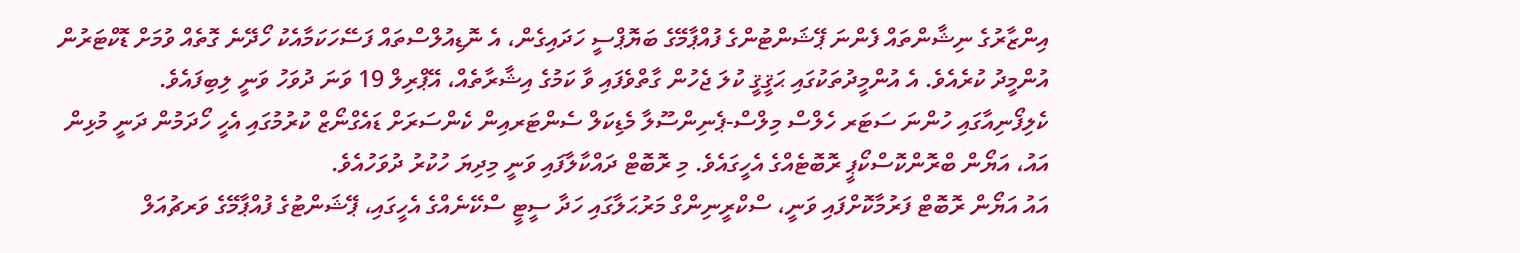އިންޒާރުގެ ނިޝާންތައް ފެންނަ ޕޭޝަންޓުންގެ ފުއްޕާމޭގެ ބަޔޮޕްސީ ހަދައިގެން، އެ ނޮޑިއުލްސްތައް ފަސޭހަކަމާއެކު ހޯދޭނެ ގޮތެއް ވުމަށް ޑޮކްޓަރުން އުންމީދު ކުރެއެވެ. އެ އުންމީދުތަކުގައި ޙަޤީޤީ ކުލަ ޖެހުން ގާތްވެފައި ވާ ކަމުގެ އިޝާރާތެއް، އޭޕްރިލް 19 ވަނަ ދުވަހު ވަނީ ލިބިފައެވެ.
ކެލިފޯނިއާގައި ހުންނަ ސަޓަރ ހެލްސް މިލްސް-ޕެނިންސޫލާ މެޑިކަލް ސެންޓަރއިން ކެންސަރަށް ޑައެގްނޯޒް ކުރުމުގައި އެހީ ހޯދަމުން ދަނީ މުޅިން އައު، އަޔޯން ބްރޮންކޮސްކޯޕީ ރޮބޮޓެއްގެ އެހީގައެވެ. މި ރޮބޮޓް ދައްކާލާފައި ވަނީ މިދިޔަ ހުކުރު ދުވަހުއެވެ.
އައު އަޔޯން ރޮބޮޓް ފަރުމާކޮށްފައި ވަނީ، ސްކްރީނިންގް މަރުޙަލާގައި ހަދާ ސީޓީ ސްކޭނެއްގެ އެހީގައި، ޕޭޝަންޓުގެ ފުއްޕާމޭގެ ވަރޗުއަލް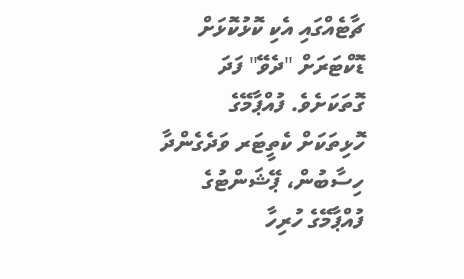ޗާޓެއްގައި އެކި ކޮޅުކޮޅަށް ޑޮކްޓަރަށް "ދެވޭ" ފަދަ ގޮތަކަށެވެ. ފުއްޕާމޭގެ ހޮޅިތަކަށް ކެތީޓަރ ވަދެގެންދާ ހިސާބުން، ޕޭޝަންޓުގެ ފުއްޕާމޭގެ ހުރިހާ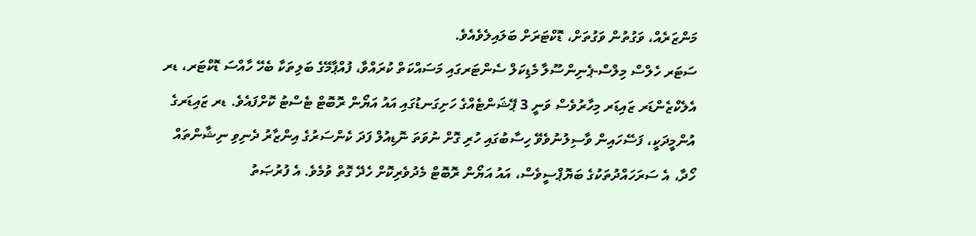މަންޒަރެއް، ވަގުތުން ވަގުތަށް، ޑޮކްޓަރަށް ބަލައިލެވެއެވެ.
ސަޓަރ ހެލްސް މިލްސް-ޕެނިންސޫލާ މެޑިކަލް ސެންޓަރގައި މަސައްކަތް ކުރައްވާ، ފުއްޕާމޭގެ ބަލިތަކާ ބެހޭ ހާއްސަ ޑޮކްޓަރ، ޑރ އެލެކްޒެންޑަރ ޒައިޑަރ މިހާރުވެސް ވަނީ 3 ޕޭޝަންޓެއްގެ ހަށިގަނޑުގައި އައު އަޔޯން ރޮބޮޓް ޓެސްޓު ކޮށްފައެވެ. ޑރ ޒައިޑަރގެ އުންމީދަކީ، ފަސޭހައިން ވާސިލުނުވެވޭ ހިސާބުގައި ހުރި ގޮށް ނުވަތަ ނޮޑިއުލް ފަދަ ކެންސަރުގެ އިންޒާރު ދެނިވި ނިޝާންތައް ހޯދާ، އެ ސަރަހައްދުތަކުގެ ބަޔޮޕްސީވެސް، އައު އަޔޯން ރޮބޮޓް މެދުވެރިކޮށް ހެދޭ ގޮތް ވުމެވެ. އެ ފުރުޞަތު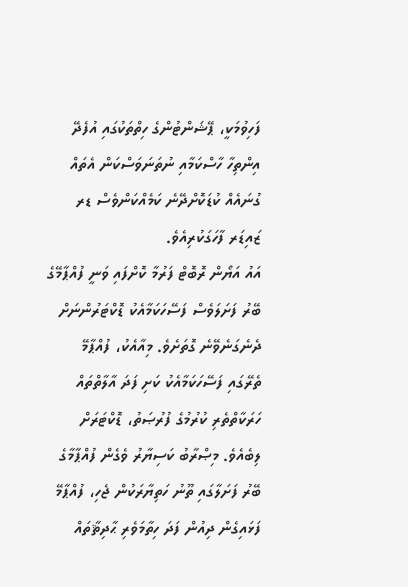ފަހިވުމަކީ، ޕޭޝަންޓުންގެ ހިތްތަކުގައި އުފެދޭ އިންތިހާ ހާސްކަމާއި ނުތަނަވަސްކަން އެތައް ގުނައެއް ކުޑަކޮށްދޭނެ ކަމެއްކަންވެސް ޑރ ޒައިޑަރ ފާހަގަކުރިއެވެ.
އައު އަޔޯން ރޮބޮޓް ފަރުމާ ކޮށްފައި ވަނީ ފުއްޕާމޭގެ ބޭރު ފަށަލަވެސް ފަސޭހަކަމާއެކު ޑޮކްޓަރުންނަށް ދެނެގަނެވޭނެ ގޮތަށެވެ. މިއާއެކު، ފުއްޕާމޭ ތެރޭގައި ފަސޭހަކަމާއެކު ކަށި ފަދަ އާލާތްތައް ހަރަކާތްތެރި ކުރުމުގެ ފުރުޞަތު، ޑޮކްޓަރަށް ލިބެއެވެ. މިޞްރާބު ކަސިޔާރު ވެގެން ފުއްޕާމާގެ ބޭރު ފަށަލާގައި ތޫނު ހަތިޔާރަކުން ޖެހި، ފުއްޕާމޭ ފަޅައިގެން ދިއުން ފަދަ ހިތާމަވެރި ޙާދިޘާތައް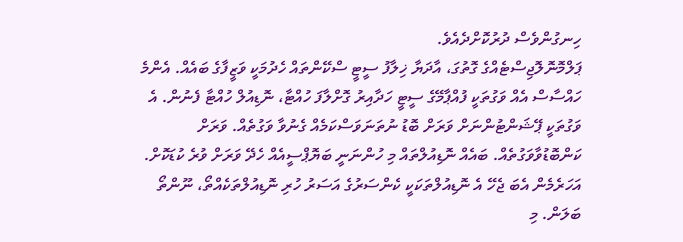ހިނގުންވެސް ދުރުކޮށްދެއެވެ.
ޕަލްމޮނޮލޮޖިސްޓެއްގެ ގޮތުގަ، އާދަޔާ ޚިލާފު ސީޓީ ސްކޭންތައް ހެދުމަކީ ވަޒީފާގެ ބައެއް. އެންމެ ހައްސާސް އެއް ވަގުތަކީ ފުއްޕާމޭގެ ސީޓީ ހަދާއިރު ގޮށްލާފަ ހުއްޓާ، ނޮޑިއުލް ހުއްޓާ ފެނުން. އެ ވަގުތަކީ ޕޭޝަންޓުންނަށް ވަރަށް ބޮޑު ނުތަނަވަސްކަމެއް ގެނުވާ ވަގުތެއް. ވަރަށް ކަންބޮޑުވާވަގުތެއް. ބައެއް ނޮޑިއުލްތައް މި ހުންނަނީ ބަޔޮޕްސީއެއް ހެދޭ ވަރަށް ވުރެ ކުޑަކޮށް. އަހަރެމެން އެބަ ޖެހޭ އެ ނޮޑިއުލްތަކަކީ ކެންސަރުގެ އަސަރު ހުރި ނޮޑިއުލްތަކެއްތޯ، ނޫންތޯ ބަލަން. މި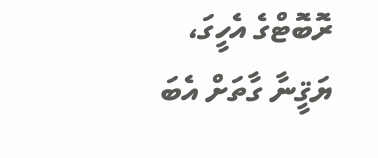ރޮބޮޓްގެ އެހީގަ، ޔަޤީނާ ގާތަށް އެބަ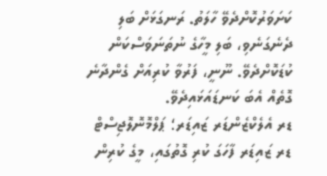ކަށަވަރުކޮށްދެވޭ ހާލަތު. ރަނގަޅަށް ބަލި ދެނެގަނެވި، ބަލި މީހާގެ ނުތަނަވަސްކަން ކުޑަކޮށްދެވޭ. ނޫނީ، ފަރުވާ ކުރިއަށް ގެންދާނެ ގޮތެއް އެބަ ކަނޑައަޅައިދެވޭ.
ޑރ އެލެކްޒެންޑަރ ޒައިޑަރ؛ ޕަލްމޮނޮލޮޖިސްޓް
ޑރ ޒައިޑަރ ފާހަގަ ކުރި ގޮތުގައި، މީގެ ކުރިން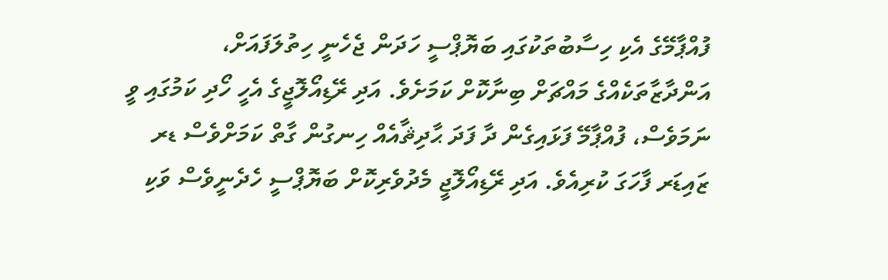ފުއްޕާމޭގެ އެކި ހިސާބުތަކުގައި ބަޔޮޕްސީ ހަދަން ޖެހެނީ ހިތުލަފައަށް، އަންދާޒާތަކެއްގެ މައްޗަށް ބިނާކޮށް ކަމަށެވެ. އަދި ރޭޑިއޯލޮޖީގެ އެހީ ހޯދި ކަމުގައި ވީ ނަމަވެސް، ފުއްޕާމޭ ފަޅައިގެން ދާ ފަދަ ޙާދިޘާއެއް ހިނގުން ގާތް ކަމަށްވެސް ޑރ ޒައިޑަރ ފާހަގަ ކުރިއެވެ. އަދި ރޭޑިއޯލޮޖީ މެދުވެރިކޮށް ބަޔޮޕްސީ ހެދެނީވެސް ވަކި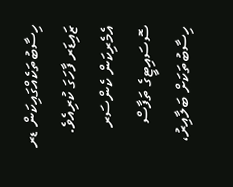ހިސާބުތަކެއްގައިކަން ޑރ ޒައިޑަރ ފާހަގަ ކުރިއެވެ.
އެމެރިކަން ކެންސަރ ސޮސައިޓީގެ ތަފާސް ހިސާބުތަކަށް ބަލާއިރު،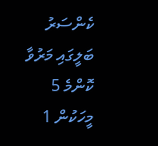ކެންސަރު ބަލީގައި މަރުވާ ކޮންމެ 5 މީހަކުން 1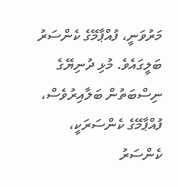މަރުވަނީ، ފުއްޕާމޭގެ ކެންސަރު ބަލީގައެވެ. މުޅި ދުނިޔޭގެ ނިސްބަތުން ބަލާއިރުވެސް، ފުއްޕާމޭގެ ކެންސަރަކީ، ކެންސަރު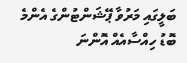ބަލީގައި މަރުވާ ޕޭޝަންޓުންގެ އެންމެ ބޮޑު ހިއްސާއެއް އޮންނަ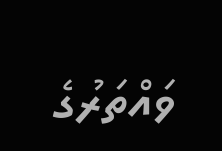ވައްތަރުގެ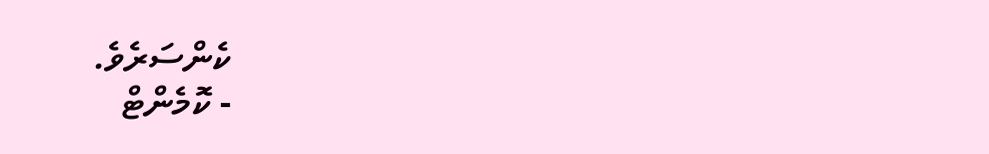ކެންސަރެވެ.
- ކޮމެންޓް